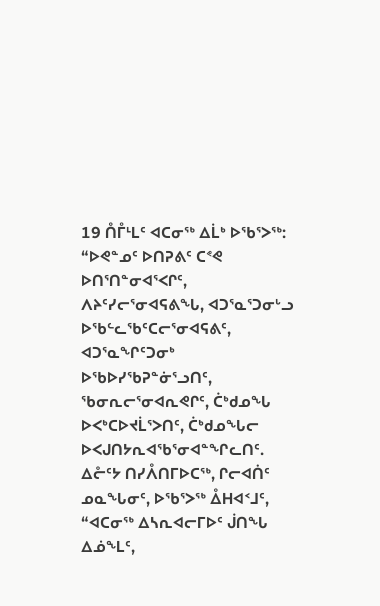19 ᑍᒤᒻᒪᑦ ᐊᑕᓂᖅ ᐃᒫᒃ ᐅᖃᕐᐳᖅ: “ᐅᕙᓐᓄᑦ ᐅᑎᕈᕕᑦ ᑕᕝᕙ ᐅᑎᕐᑎᓐᓂᐊᕐᐸᒋᑦ, ᐱᔨᑦᓯᓕᕐᓂᐊᕋᕕᖓ, ᐊᑐᕐᓇᕐᑐᓂᒡᓗ ᐅᖃᓪᓚᖃᑦᑕᓕᕐᓂᐊᕋᕕᑦ, ᐊᑐᕐᓇᖏᑦᑐᓂᒃ ᐅᖃᐅᓯᖃᕈᓐᓃᕐᓗᑎᑦ, ᖃᓂᕆᓕᕐᓂᐊᕆᕙᒋᑦ, ᑖᒃᑯᓄᖓ ᐅᐸᒃᑕᐅᔪᒫᕐᐳᑎᑦ, ᑖᒃᑯᓄᖓᓕ ᐅᐸᒍᑎᔭᕆᐊᖃᕐᓂᐊᓐᖏᓚᑎᑦ.
ᐃᓔᑦᔭ ᑎᓯᐰᑎᒥᐅᑕᖅ, ᒋᓕᐊᑏᑦ ᓄᓇᖓᓂᑦ, ᐅᖃᕐᐳᖅ ᐂᕼᐊᑉᒧᑦ, “ᐊᑕᓂᖅ ᐃᓴᕆᐊᓕᒥᐅᑦ ᒎᑎᖓ ᐃᓅᖕᒪᑦ,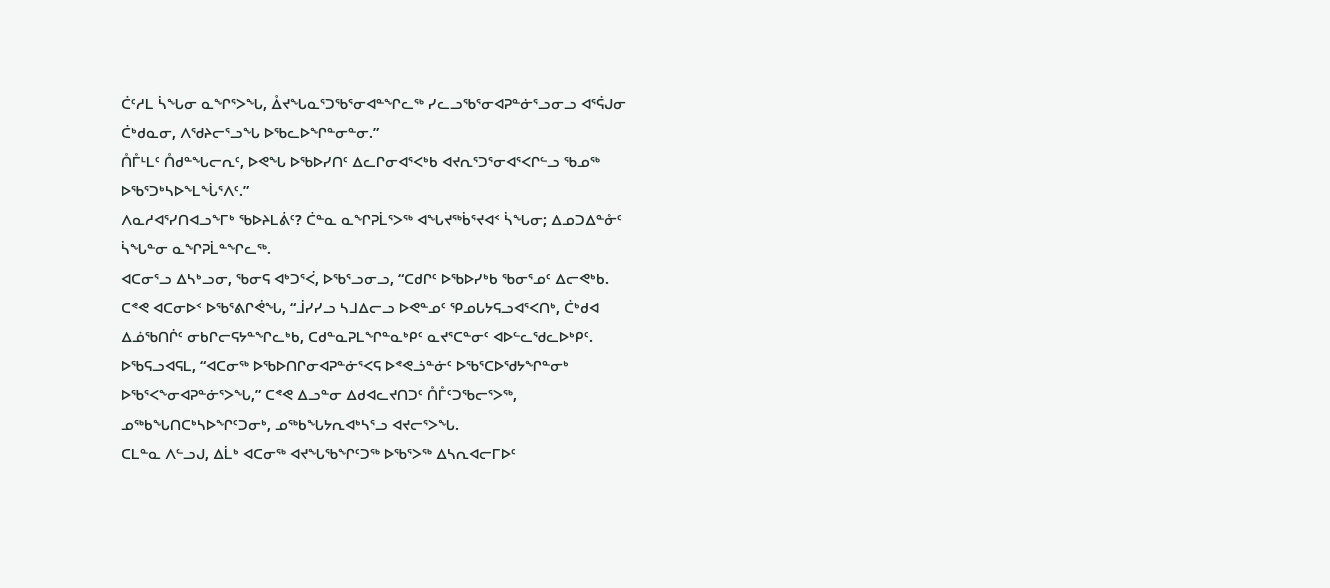ᑖᑦᓱᒪ ᓵᖓᓂ ᓇᖏᕐᐳᖓ, ᐂᔪᖓᓇᕐᑐᖃᕐᓂᐊᓐᖏᓚᖅ ᓯᓚᓗᖃᕐᓂᐊᕈᓐᓃᕐᓗᓂᓗ ᐊᕐᕌᒍᓂ ᑖᒃᑯᓇᓂ, ᐱᖁᔨᓕᕐᓗᖓ ᐅᖃᓚᐅᖏᓐᓂᓐᓂ.”
ᑍᒤᒻᒪᑦ ᑍᑯᓐᖓᓕᕆᑦ, ᐅᕙᖓ ᐅᖃᐅᓯᑎᑦ ᐃᓚᒋᓂᐊᕐᐸᒃᑲ ᐊᔪᕆᕐᑐᕐᓂᐊᕐᐸᒋᓪᓗ ᖃᓄᖅ ᐅᖃᕐᑐᒃᓴᐅᖕᒪᖔᕐᐱᑦ.”
ᐱᓇᓱᐊᕐᓯᑎᐊᓗᖕᒥᒃ ᖃᐅᔨᒪᕖᑦ? ᑖᓐᓇ ᓇᖏᕈᒫᕐᐳᖅ ᐊᖓᔪᖅᑳᕐᔪᐊᑉ ᓵᖓᓂ; ᐃᓄᑐᐃᓐᓁᑦ ᓵᖓᓐᓂ ᓇᖏᕈᒫᓐᖏᓚᖅ.
ᐊᑕᓂᕐᓗ ᐃᓴᒃᓗᓂ, ᖃᓂᕋ ᐊᒃᑐᕐᐹ, ᐅᖃᕐᓗᓂᓗ, “ᑕᑯᒋᑦ ᐅᖃᐅᓯᒃᑲ ᖃᓂᕐᓄᑦ ᐃᓕᕙᒃᑲ.
ᑕᕝᕙ ᐊᑕᓂᐅᑉ ᐅᖃᕐᕕᒋᕚᖓ, “ᒨᓯᓯᓗ ᓴᒧᐃᓕᓗ ᐅᕙᓐᓄᑦ ᕿᓄᒐᔭᕋᓗᐊᕐᐸᑎᒃ, ᑖᒃᑯᐊ ᐃᓅᖃᑎᒌᑦ ᓂᑲᒋᓕᕋᔭᓐᖏᓚᒃᑲ, ᑕᑯᓐᓇᕈᒪᖏᓐᓇᒃᑭᑦ ᓇᔪᕐᑕᓐᓂᑦ ᐊᐅᓪᓚᖁᓚᐅᒃᑭᑦ.
ᐅᖃᕋᓗᐊᕋᒪ, “ᐊᑕᓂᖅ ᐅᖃᐅᑎᒋᓂᐊᕈᓐᓃᕐᐸᕋ ᐅᕝᕙᓘᓐᓃᑦ ᐅᖃᕐᑕᐅᖁᔭᖏᓐᓂᒃ ᐅᖃᕐᐸᖕᓂᐊᕈᓐᓃᕐᐳᖓ,” ᑕᕝᕙ ᐃᓗᓐᓂ ᐃᑯᐊᓚᔪᑎᑐᑦ ᑍᒤᑦᑐᖃᓕᕐᐳᖅ, ᓄᖅᑲᖓᑎᑕᒃᓴᐅᖏᑦᑐᓂᒃ, ᓄᖅᑲᖓᔭᕆᐊᒃᓴᕐᓗ ᐊᔪᓕᕐᐳᖓ.
ᑕᒪᓐᓇ ᐱᓪᓗᒍ, ᐃᒫᒃ ᐊᑕᓂᖅ ᐊᔪᖓᖃᖏᑦᑐᖅ ᐅᖃᕐᐳᖅ ᐃᓴᕆᐊᓕᒥᐅᑦ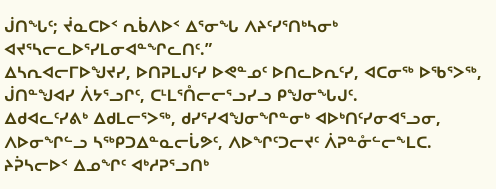ᒎᑎᖓᑦ; ᔫᓇᑕᐅᑉ ᕆᑳᐱᐅᑉ ᐃᕐᓂᖓ ᐱᔨᑦᓯᕐᑎᒃᓴᓂᒃ ᐊᔪᕐᓴᓕᓚᐅᕐᓯᒪᓂᐊᓐᖏᓚᑎᑦ.”
ᐃᓴᕆᐊᓕᒥᐅᖑᔪᓯ, ᐅᑎᕈᒪᒍᑦᓯ ᐅᕙᓐᓄᑦ ᐅᑎᓚᐅᕆᑦᓯ, ᐊᑕᓂᖅ ᐅᖃᕐᐳᖅ, ᒎᑎᓐᖑᐊᓯ ᐲᔭᕐᓗᒋᑦ, ᑕᒻᒪᕐᑍᓕᓕᕐᓗᓯᓗ ᑭᖑᓂᖓᒍᑦ.
ᐃᑯᐊᓚᑦᓯᕕᒃ ᐃᑯᒪᓕᕐᐳᖅ, ᑯᓯᕐᓯᐊᖑᓂᖏᓐᓂᒃ ᐊᐅᒃᑎᑦᓯᓂᐊᕐᓗᓂ, ᐱᐅᓂᖏᓪᓗ ᓴᖅᑭᑐᐃᓐᓇᓕᒑᕗᑦ, ᐱᐅᖏᑦᑐᓕᔪᑦ ᐲᕈᓐᓁᓪᓕᖕᒪᑕ.
ᔨᕉᓴᓕᐅᑉ ᐃᓄᖏᑦ ᐊᒃᓱᕈᕐᓗᑎᒃ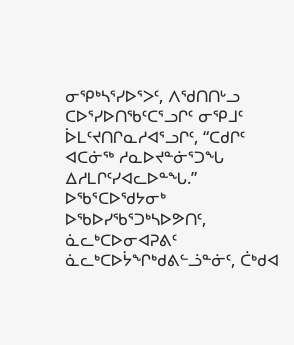ᓂᕿᒃᓴᕐᓯᐅᕐᐳᑦ, ᐱᖁᑎᑎᒡᓗ ᑕᐅᕐᓯᐅᑎᖃᑦᑕᕐᓗᒋᑦ ᓂᕿᒧᑦ ᐆᒪᑦᔪᑎᒋᓇᓱᐊᕐᓗᒋᑦ, “ᑕᑯᒋᑦ ᐊᑕᓃᖅ ᓱᓇᐅᔪᓐᓃᕐᑐᖓ ᐃᓱᒪᒋᑦᓯᐊᓚᐅᓐᖓ.”
ᐅᖃᕐᑕᐅᖁᔭᓂᒃ ᐅᖃᐅᓯᖃᕐᑐᒃᓴᐅᕗᑎᑦ, ᓈᓚᒃᑕᐅᓂᐊᕈᕕᑦ ᓈᓚᒃᑕᐅᔮᖏᒃᑯᕕᓪᓘᓐᓃᑦ, ᑖᒃᑯᐊ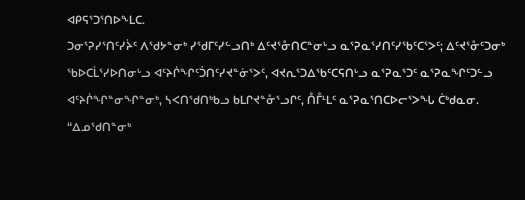ᐊᑭᕋᕐᑐᕐᑎᐅᖕᒪᑕ.
ᑐᓂᕐᕈᓯᕐᑎᑦᓯᔩᑦ ᐱᖁᔭᓐᓂᒃ ᓯᖁᒥᑦᓯᓪᓗᑎᒃ ᐃᑦᔪᕐᓁᑎᑕᓐᓂᒡᓗ ᓇᕐᕈᓇᕐᓯᑎᑦᓯᖃᑦᑕᕐᐳᑦ; ᐃᑦᔪᕐᓁᑦᑐᓂᒃ ᖃᐅᑕᒫᕐᓯᐅᑎᓂᒡᓗ ᐊᑦᔨᒌᖏᑦᑑᑎᑦᓯᔪᓐᓃᕐᐳᑦ, ᐊᔪᕆᕐᑐᐃᖃᑦᑕᕋᑎᒡᓗ ᓇᕐᕈᓇᕐᑐᑦ ᓇᕐᕈᓇᖏᑦᑐᓪᓗ ᐊᑦᔨᒌᖏᓐᓂᖏᓐᓂᒃ, ᓴᐸᑎᖁᑎᒃᑲᓗ ᑲᒪᒋᔪᓐᓁᕐᓗᒋᑦ, ᑍᒤᒻᒪᑦ ᓇᕐᕈᓇᕐᑎᑕᐅᓕᕐᐳᖓ ᑖᒃᑯᓇᓂ.
“ᐃᓄᖁᑎᓐᓂᒃ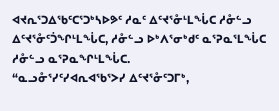ᐊᔪᕆᕐᑐᐃᖃᑦᑕᕐᑐᒃᓴᐅᕗᑦ ᓱᓇᑦ ᐃᑦᔪᕐᓁᒻᒪᖔᑕ ᓱᓁᓪᓗ ᐃᑦᔪᕐᓁᑦᑑᖏᒻᒪᖔᑕ, ᓱᓁᓪᓗ ᐅᒃᐱᕐᓂᒃᑯᑦ ᓇᕐᕈᓇᕐᒪᖔᑕ ᓱᓁᓪᓗ ᓇᕐᕈᓇᖏᒻᒪᖔᑕ.
“ᓇᓗᓁᕐᓯᑦᓯᐊᕆᐊᖃᕐᐳᓯ ᐃᑦᔪᕐᓁᑦᑐᒥᒃ,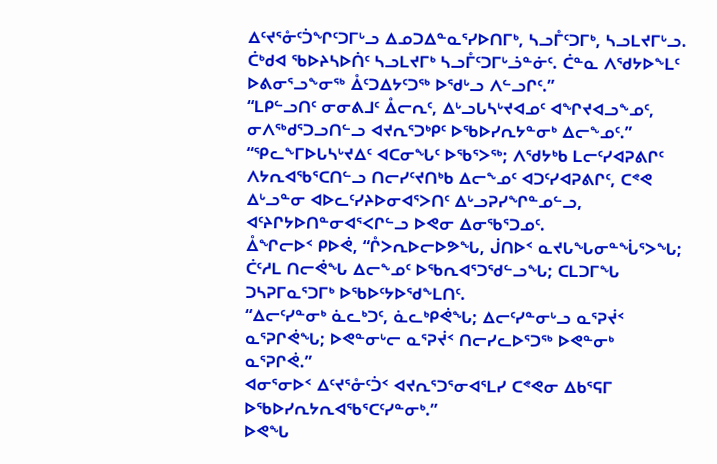ᐃᑦᔪᕐᓁᑦᑑᖏᑦᑐᒥᒡᓗ ᐃᓄᑐᐃᓐᓇᕐᓯᐅᑎᒥᒃ, ᓴᓗᒤᑦᑐᒥᒃ, ᓴᓗᒪᔪᒥᒡᓗ.
ᑖᒃᑯᐊ ᖃᐅᔨᓴᐅᑏᑦ ᓴᓗᒪᔪᒥᒃ ᓴᓗᒤᑦᑐᒥᒡᓘᓐᓃᑦ. ᑖᓐᓇ ᐱᖁᔭᐅᖕᒪᑦ ᐅᕕᓂᕐᓗᖕᓂᖅ ᐂᑦᑐᐃᔭᑦᑐᖅ ᐅᖁᒡᓗ ᐱᓪᓗᒋᑦ.”
“ᒪᑭᓪᓗᑎᑦ ᓂᓂᕕᒧᑦ ᐂᓕᕆᑦ, ᐃᒡᓗᒐᓴᒡᔪᐊᓄᑦ ᐊᖏᔪᐊᓗᖕᓄᑦ, ᓂᐱᖅᑯᕐᑐᓗᑎᓪᓗ ᐊᔪᕆᕐᑐᒃᑭᑦ ᐅᖃᐅᓯᕆᔭᓐᓂᒃ ᐃᓕᖕᓄᑦ.”
“ᕿᓚᖕᒥᐅᒐᓴᒡᔪᐃᑦ ᐊᑕᓂᖓᑦ ᐅᖃᕐᐳᖅ; ᐱᖁᔭᒃᑲ ᒪᓕᑦᓯᐊᕈᕕᒋᑦ ᐱᔭᕆᐊᖃᕐᑕᑎᓪᓗ ᑎᓕᓯᑦᔪᑎᒃᑲ ᐃᓕᖕᓄᑦ ᐊᑐᑦᓯᐊᕈᕕᒋᑦ, ᑕᕝᕙ ᐃᒡᓗᓐᓂ ᐊᐅᓚᑦᓯᔨᐅᓂᐊᕐᐳᑎᑦ ᐃᒡᓗᕈᓯᖏᓐᓄᓪᓗ, ᐊᑦᔨᒋᔭᐅᑎᓐᓂᐊᕐᐸᒋᓪᓗ ᐅᕙᓂ ᐃᓂᖃᕐᑐᓄᑦ.
ᐂᖏᓕᐅᑉ ᑭᐅᕚ, “ᒊᐳᕆᐅᓕᐅᕗᖓ, ᒎᑎᐅᑉ ᓇᔪᒐᖓᓂᓐᖔᕐᐳᖓ; ᑖᑦᓱᒪ ᑎᓕᕚᖓ ᐃᓕᖕᓄᑦ ᐅᖃᕆᐊᕐᑐᖁᓪᓗᖓ; ᑕᒪᑐᒥᖓ ᑐᓴᕈᒥᓇᕐᑐᒥᒃ ᐅᖃᐅᑦᔭᐅᖁᖕᒪᑎᑦ.
“ᐃᓕᑦᓯᓐᓂᒃ ᓈᓚᒃᑐᑦ, ᓈᓚᒃᑭᕚᖓ; ᐃᓕᑦᓯᓐᓂᒡᓗ ᓇᕐᕈᔫᑉ ᓇᕐᕈᒋᕚᖓ; ᐅᕙᓐᓂᒡᓕ ᓇᕐᕈᔫᑉ ᑎᓕᓯᓚᐅᕐᑐᖅ ᐅᕙᓐᓂᒃ ᓇᕐᕈᒋᕚ.”
ᐊᓂᕐᓂᐅᑉ ᐃᑦᔪᕐᓁᑦᑑᑉ ᐊᔪᕆᕐᑐᕐᓂᐊᕐᒪᓯ ᑕᕝᕙᓂ ᐃᑲᕐᕋᒥ ᐅᖃᐅᓯᕆᔭᕆᐊᖃᕐᑕᑦᓯᓐᓂᒃ.”
ᐅᕙᖓ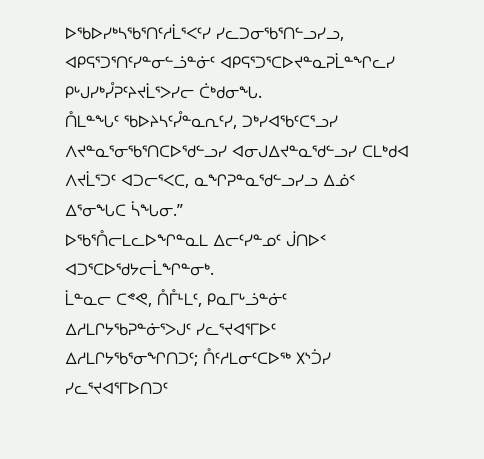ᐅᖃᐅᓯᒃᓴᖃᕐᑎᑦᓱᒫᕐᐸᑦᓯ ᓯᓚᑐᓂᖃᕐᑎᓪᓗᓯᓗ, ᐊᑭᕋᕐᑐᕐᑎᑦᓯᓐᓂᓪᓘᓐᓃᑦ ᐊᑭᕋᕐᑐᕐᑕᐅᔪᓐᓇᕈᒫᓐᖏᓚᓯ ᑭᒡᒍᓯᒃᓮᕈᑦᔨᔪᒫᕐᐳᓯᓕ ᑖᒃᑯᓂᖓ.
ᑍᒪᓐᖓᑦ ᖃᐅᔨᓴᑦᓮᓐᓇᕆᑦᓯ, ᑐᒃᓯᐊᖃᑦᑕᕐᓗᓯ ᐱᔪᓐᓇᕐᓂᖃᕐᑎᑕᐅᖁᓪᓗᓯ ᐊᓂᒍᐃᔪᓐᓇᖁᓪᓗᓯ ᑕᒪᒃᑯᐊ ᐱᔪᒫᕐᑐᑦ ᐊᑐᓕᕐᐸᑕ, ᓇᖏᕈᓐᓇᖁᓪᓗᓯᓗ ᐃᓅᑉ ᐃᕐᓂᖓᑕ ᓵᖓᓂ.”
ᐅᖃᕐᑍᓕᒪᓚᐅᖏᓐᓇᒪ ᐃᓕᑦᓯᓐᓄᑦ ᒎᑎᐅᑉ ᐊᑐᕐᑕᐅᖁᔭᓕᒫᖏᓐᓂᒃ.
ᒫᓐᓇᓕ ᑕᕝᕙ, ᑍᒤᒻᒪᑦ, ᑭᓇᒥᒡᓘᓐᓃᑦ ᐃᓱᒪᒋᔭᖃᕈᓐᓃᕐᐳᒍᑦ ᓯᓚᕐᔪᐊᕐᒥᐅᑦ ᐃᓱᒪᒋᔭᖃᕐᓂᖏᑎᑐᑦ; ᑍᑦᓱᒪᓂᑦᑕᐅᖅ ᙭ᔅᑑᓯ ᓯᓚᕐᔪᐊᕐᒥᐅᑎᑐᑦ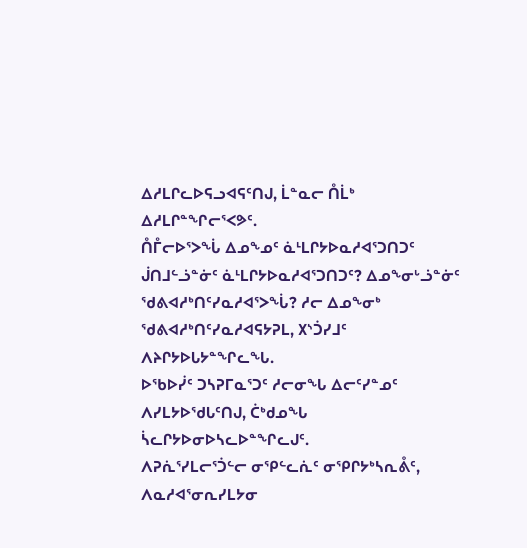ᐃᓱᒪᒋᓚᐅᕋᓗᐊᕋᑦᑎᒍ, ᒫᓐᓇᓕ ᑍᒫᒃ ᐃᓱᒪᒋᓐᖏᓕᕐᐸᕗᑦ.
ᑍᒤᓕᐅᕐᐳᖔ ᐃᓄᖕᓄᑦ ᓈᒻᒪᒋᔭᐅᓇᓱᐊᕐᑐᑎᑐᑦ ᒎᑎᒧᓪᓘᓐᓃᑦ ᓈᒻᒪᒋᔭᐅᓇᓱᐊᕐᑐᑎᑐᑦ? ᐃᓄᖕᓂᒡᓘᓐᓃᑦ ᖁᕕᐊᓱᒃᑎᑦᓯᓇᓱᐊᕐᐳᖔ? ᓱᓕ ᐃᓄᖕᓂᒃ ᖁᕕᐊᓱᒃᑎᑦᓯᓇᓱᐊᕋᔭᕈᒪ, ᙭ᔅᑑᓯᒧᑦ ᐱᔨᒋᔭᐅᒐᔭᓐᖏᓚᖓ.
ᐅᖃᐅᓰᑦ ᑐᓴᕈᒥᓇᕐᑐᑦ ᓱᓕᓂᖓ ᐃᓕᑦᓯᓐᓄᑦ ᐱᓯᒪᔭᐅᖁᒐᑦᑎᒍ, ᑖᒃᑯᓄᖓ ᓵᓚᒋᔭᐅᓂᐅᓴᓚᐅᓐᖏᓚᒍᑦ.
ᐱᕈᕇᕐᓯᒪᓕᕐᑑᓪᓕ ᓂᕿᓪᓚᕇᑦ ᓂᕿᒋᔭᒃᓴᕆᕔᑦ, ᐱᓇᓱᐊᕐᓂᕆᓯᒪᔭᓂ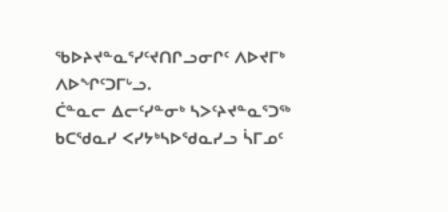ᖃᐅᔨᔪᓐᓇᕐᓯᑦᔪᑎᒋᓗᓂᒋᑦ ᐱᐅᔪᒥᒃ ᐱᐅᖏᑦᑐᒥᒡᓗ.
ᑖᓐᓇᓕ ᐃᓕᑦᓯᓐᓂᒃ ᓴᐳᑦᔨᔪᓐᓇᕐᑐᖅ ᑲᑕᖁᓇᓯ ᐸᓯᔭᒃᓴᐅᖁᓇᓯᓗ ᓵᒥᓄᑦ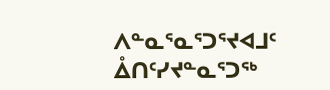ᐱᓐᓇᕐᓇᕐᑐᕐᔪᐊᒧᑦ ᐂᑎᑦᓯᔪᓐᓇᕐᑐᖅ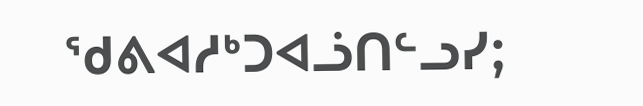ᖁᕕᐊᓱᒃᑐᐊᓘᑎᓪᓗᓯ;